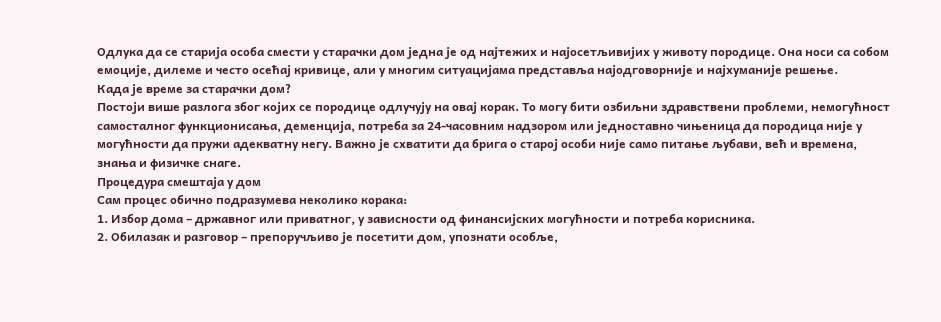Одлука да се старија особа смести у старачки дом једна је од најтежих и најосетљивијих у животу породице. Она носи са собом емоције, дилеме и често осећај кривице, али у многим ситуацијама представља најодговорније и најхуманије решење.
Када је време за старачки дом?
Постоји више разлога због којих се породице одлучују на овај корак. То могу бити озбиљни здравствени проблеми, немогућност самосталног функционисања, деменција, потреба за 24-часовним надзором или једноставно чињеница да породица није у могућности да пружи адекватну негу. Важно је схватити да брига о старој особи није само питање љубави, већ и времена, знања и физичке снаге.
Процедура смештаја у дом
Сам процес обично подразумева неколико корака:
1. Избор дома – државног или приватног, у зависности од финансијских могућности и потреба корисника.
2. Обилазак и разговор – препоручљиво је посетити дом, упознати особље,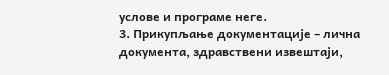услове и програме неге.
3. Прикупљање документације – лична документа, здравствени извештаји,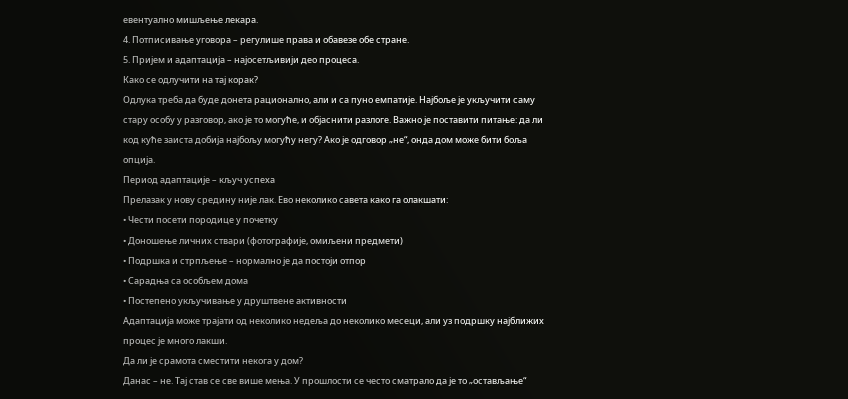евентуално мишљење лекара.
4. Потписивање уговора – регулише права и обавезе обе стране.
5. Пријем и адаптација – најосетљивији део процеса.
Како се одлучити на тај корак?
Одлука треба да буде донета рационално, али и са пуно емпатије. Најбоље је укључити саму стару особу у разговор, ако је то могуће, и објаснити разлоге. Важно је поставити питање: да ли код куће заиста добија најбољу могућу негу? Ако је одговор „не“, онда дом може бити боља опција.
Период адаптације – кључ успеха
Прелазак у нову средину није лак. Ево неколико савета како га олакшати:
• Чести посети породице у почетку
• Доношење личних ствари (фотографије, омиљени предмети)
• Подршка и стрпљење – нормално је да постоји отпор
• Сарадња са особљем дома
• Постепено укључивање у друштвене активности
Адаптација може трајати од неколико недеља до неколико месеци, али уз подршку најближих процес је много лакши.
Да ли је срамота сместити некога у дом?
Данас – не. Тај став се све више мења. У прошлости се често сматрало да је то „остављање“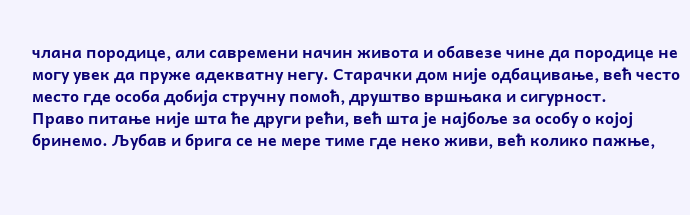члана породице, али савремени начин живота и обавезе чине да породице не могу увек да пруже адекватну негу. Старачки дом није одбацивање, већ често место где особа добија стручну помоћ, друштво вршњака и сигурност.
Право питање није шта ће други рећи, већ шта је најбоље за особу о којој бринемо. Љубав и брига се не мере тиме где неко живи, већ колико пажње,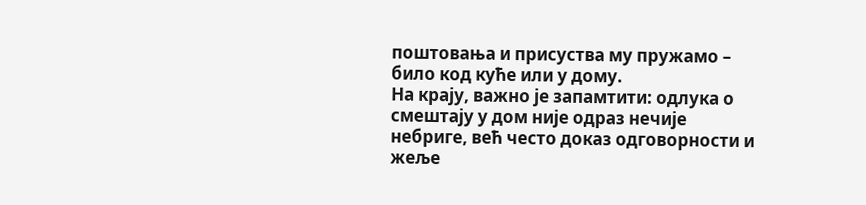поштовања и присуства му пружамо – било код куће или у дому.
На крају, важно је запамтити: одлука о смештају у дом није одраз нечије небриге, већ често доказ одговорности и жеље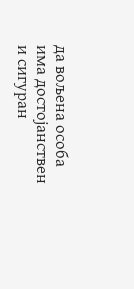да вољена особа има достојанствен и сигуран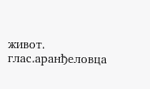живот.
глас.аранђеловца